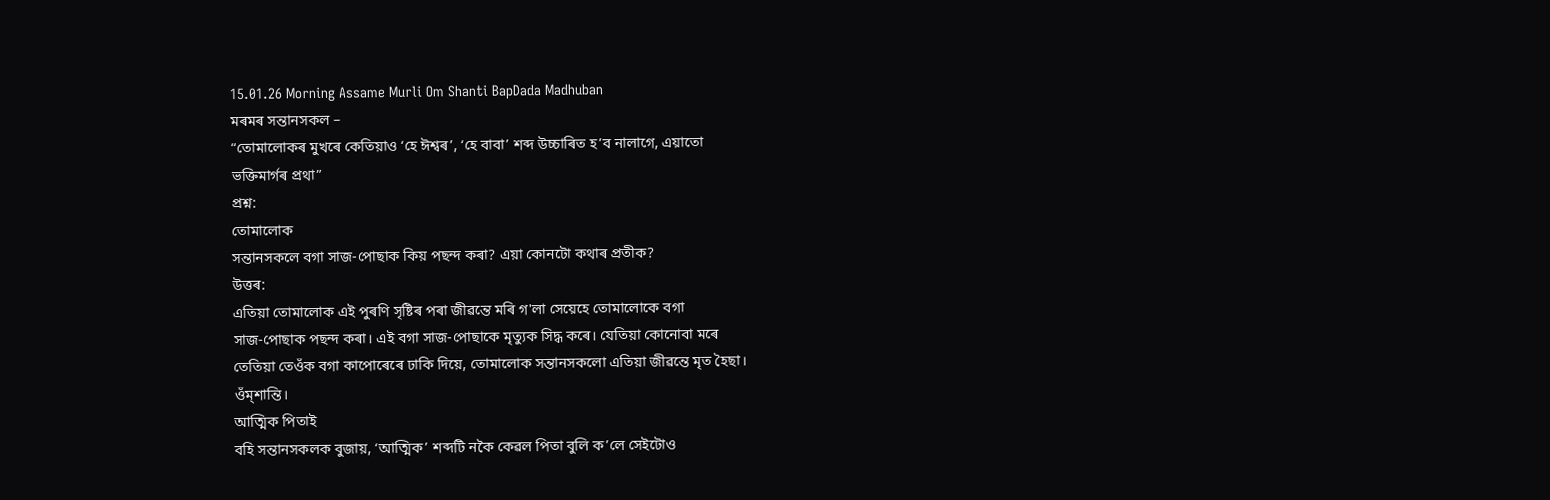15.01.26 Morning Assame Murli Om Shanti BapDada Madhuban
মৰমৰ সন্তানসকল –
“তোমালোকৰ মুখৰে কেতিয়াও ‘হে ঈশ্বৰ’, ‘হে বাবা’ শব্দ উচ্চাৰিত হ’ব নালাগে, এয়াতো
ভক্তিমাৰ্গৰ প্ৰথা”
প্ৰশ্ন:
তোমালোক
সন্তানসকলে বগা সাজ-পোছাক কিয় পছন্দ কৰা? এয়া কোনটো কথাৰ প্ৰতীক?
উত্তৰ:
এতিয়া তোমালোক এই পুৰণি সৃষ্টিৰ পৰা জীৱন্তে মৰি গ'লা সেয়েহে তোমালোকে বগা
সাজ-পোছাক পছন্দ কৰা। এই বগা সাজ-পোছাকে মৃত্যুক সিদ্ধ কৰে। যেতিয়া কোনোবা মৰে
তেতিয়া তেওঁক বগা কাপোৰেৰে ঢাকি দিয়ে, তোমালোক সন্তানসকলো এতিয়া জীৱন্তে মৃত হৈছা।
ওঁম্শান্তি।
আত্মিক পিতাই
বহি সন্তানসকলক বুজায়, ‘আত্মিক’ শব্দটি নকৈ কেৱল পিতা বুলি ক’লে সেইটোও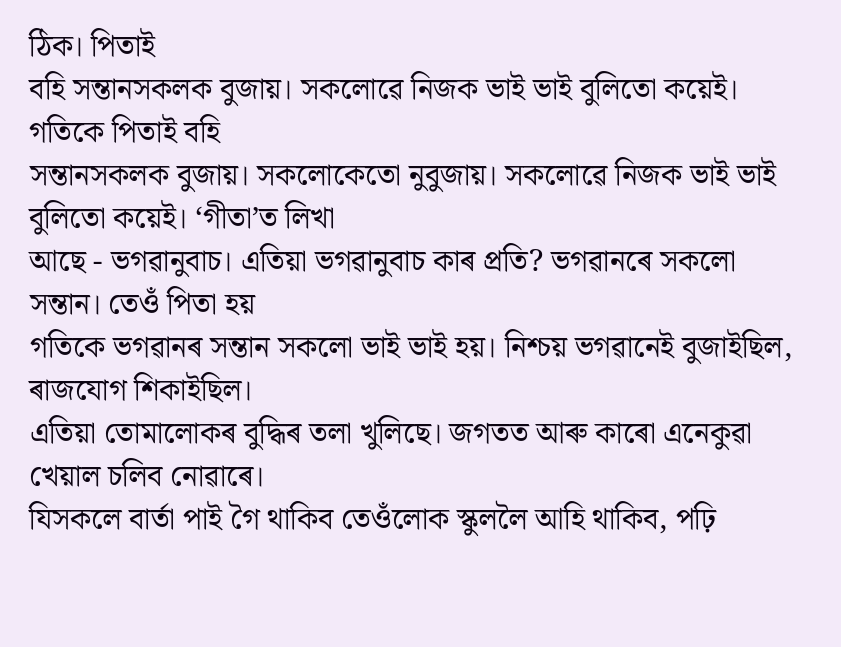ঠিক। পিতাই
বহি সন্তানসকলক বুজায়। সকলোৱে নিজক ভাই ভাই বুলিতো কয়েই। গতিকে পিতাই বহি
সন্তানসকলক বুজায়। সকলোকেতো নুবুজায়। সকলোৱে নিজক ভাই ভাই বুলিতো কয়েই। ‘গীতা’ত লিখা
আছে - ভগৱানুবাচ। এতিয়া ভগৱানুবাচ কাৰ প্ৰতি? ভগৱানৰে সকলো সন্তান। তেওঁ পিতা হয়
গতিকে ভগৱানৰ সন্তান সকলো ভাই ভাই হয়। নিশ্চয় ভগৱানেই বুজাইছিল, ৰাজযোগ শিকাইছিল।
এতিয়া তোমালোকৰ বুদ্ধিৰ তলা খুলিছে। জগতত আৰু কাৰো এনেকুৱা খেয়াল চলিব নোৱাৰে।
যিসকলে বাৰ্তা পাই গৈ থাকিব তেওঁলোক স্কুললৈ আহি থাকিব, পঢ়ি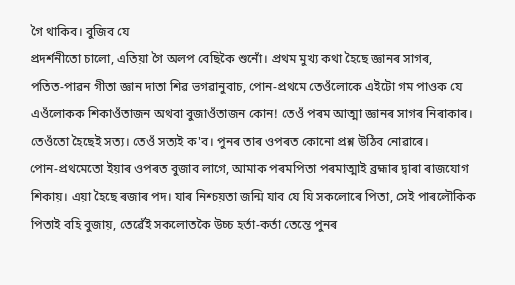গৈ থাকিব। বুজিব যে
প্ৰদৰ্শনীতো চালো, এতিয়া গৈ অলপ বেছিকৈ শুনোঁ। প্ৰথম মুখ্য কথা হৈছে জ্ঞানৰ সাগৰ,
পতিত-পাৱন গীতা জ্ঞান দাতা শিৱ ভগৱানুবাচ, পোন-প্ৰথমে তেওঁলোকে এইটো গম পাওক যে
এওঁলোকক শিকাওঁতাজন অথবা বুজাওঁতাজন কোন! তেওঁ পৰম আত্মা জ্ঞানৰ সাগৰ নিৰাকাৰ।
তেওঁতো হৈছেই সত্য। তেওঁ সত্যই ক'ব। পুনৰ তাৰ ওপৰত কোনো প্ৰশ্ন উঠিব নোৱাৰে।
পোন-প্ৰথমেতো ইয়াৰ ওপৰত বুজাব লাগে, আমাক পৰমপিতা পৰমাত্মাই ব্ৰহ্মাৰ দ্বাৰা ৰাজযোগ
শিকায়। এয়া হৈছে ৰজাৰ পদ। যাৰ নিশ্চয়তা জন্মি যাব যে যি সকলোৰে পিতা, সেই পাৰলৌকিক
পিতাই বহি বুজায়, তেৱেঁই সকলোতকৈ উচ্চ হৰ্তা-কৰ্তা তেন্তে পুনৰ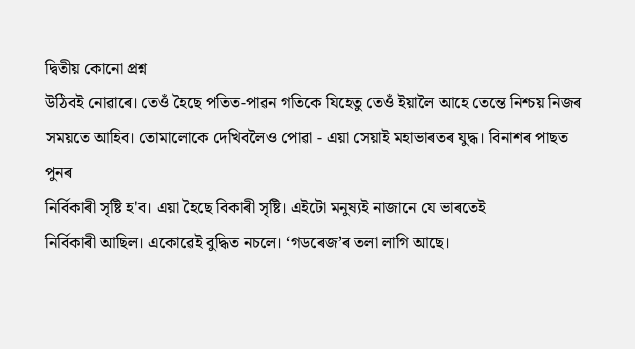দ্বিতীয় কোনো প্ৰশ্ন
উঠিবই নোৱাৰে। তেওঁ হৈছে পতিত-পাৱন গতিকে যিহেতু তেওঁ ইয়ালৈ আহে তেন্তে নিশ্চয় নিজৰ
সময়তে আহিব। তোমালোকে দেখিবলৈও পোৱা - এয়া সেয়াই মহাভাৰতৰ যুদ্ধ। বিনাশৰ পাছত পুনৰ
নিৰ্বিকাৰী সৃষ্টি হ'ব। এয়া হৈছে বিকাৰী সৃষ্টি। এইটো মনুষ্যই নাজানে যে ভাৰতেই
নিৰ্বিকাৰী আছিল। একোৱেই বুদ্ধিত নচলে। ‘গডৰেজ’ৰ তলা লাগি আছে।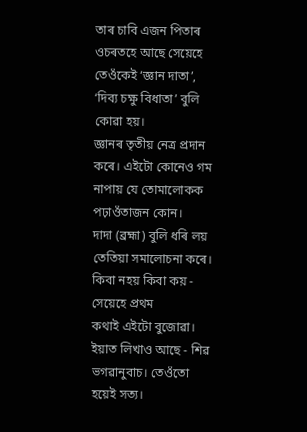তাৰ চাবি এজন পিতাৰ
ওচৰতহে আছে সেয়েহে তেওঁকেই ‘জ্ঞান দাতা’, ‘দিব্য চক্ষু বিধাতা’ বুলি কোৱা হয়।
জ্ঞানৰ তৃতীয় নেত্ৰ প্ৰদান কৰে। এইটো কোনেও গম নাপায় যে তোমালোকক পঢ়াওঁতাজন কোন।
দাদা (ব্ৰহ্মা) বুলি ধৰি লয় তেতিয়া সমালোচনা কৰে। কিবা নহয় কিবা কয় - সেয়েহে প্ৰথম
কথাই এইটো বুজোৱা। ইয়াত লিখাও আছে - শিৱ ভগৱানুবাচ। তেওঁতো হয়েই সত্য।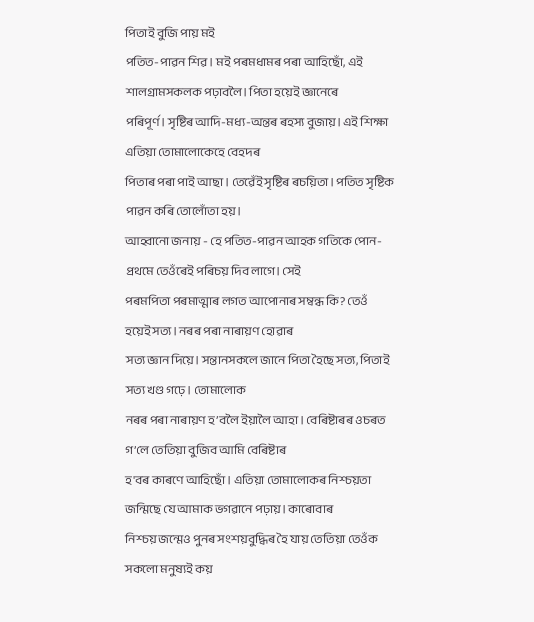পিতাই বুজি পায় মই
পতিত-পাৱন শিৱ। মই পৰমধামৰ পৰা আহিছোঁ, এই শালগ্ৰামসকলক পঢ়াবলৈ। পিতা হয়েই জ্ঞানেৰে
পৰিপূৰ্ণ। সৃষ্টিৰ আদি-মধ্য-অন্তৰ ৰহস্য বুজায়। এই শিক্ষা এতিয়া তোমালোকেহে বেহদৰ
পিতাৰ পৰা পাই আছা। তেৱেঁই সৃষ্টিৰ ৰচয়িতা। পতিত সৃষ্টিক পাৱন কৰি তোলোঁতা হয়।
আহ্বানো জনায় - হে পতিত-পাৱন আহক গতিকে পোন-প্ৰথমে তেওঁৰেই পৰিচয় দিব লাগে। সেই
পৰমপিতা পৰমাত্মাৰ লগত আপোনাৰ সম্বন্ধ কি? তেওঁ হয়েই সত্য। নৰৰ পৰা নাৰায়ণ হোৱাৰ
সত্য জ্ঞান দিয়ে। সন্তানসকলে জানে পিতা হৈছে সত্য, পিতাই সত্য খণ্ড গঢ়ে। তোমালোক
নৰৰ পৰা নাৰায়ণ হ’বলৈ ইয়ালৈ আহা। বেৰিষ্টাৰৰ ওচৰত গ’লে তেতিয়া বুজিব আমি বেৰিষ্টাৰ
হ'বৰ কাৰণে আহিছোঁ। এতিয়া তোমালোকৰ নিশ্চয়তা জন্মিছে যে আমাক ভগৱানে পঢ়ায়। কাৰোবাৰ
নিশ্চয় জন্মেও পুনৰ সংশয়বুদ্ধিৰ হৈ যায় তেতিয়া তেওঁক সকলো মনুষ্যই কয়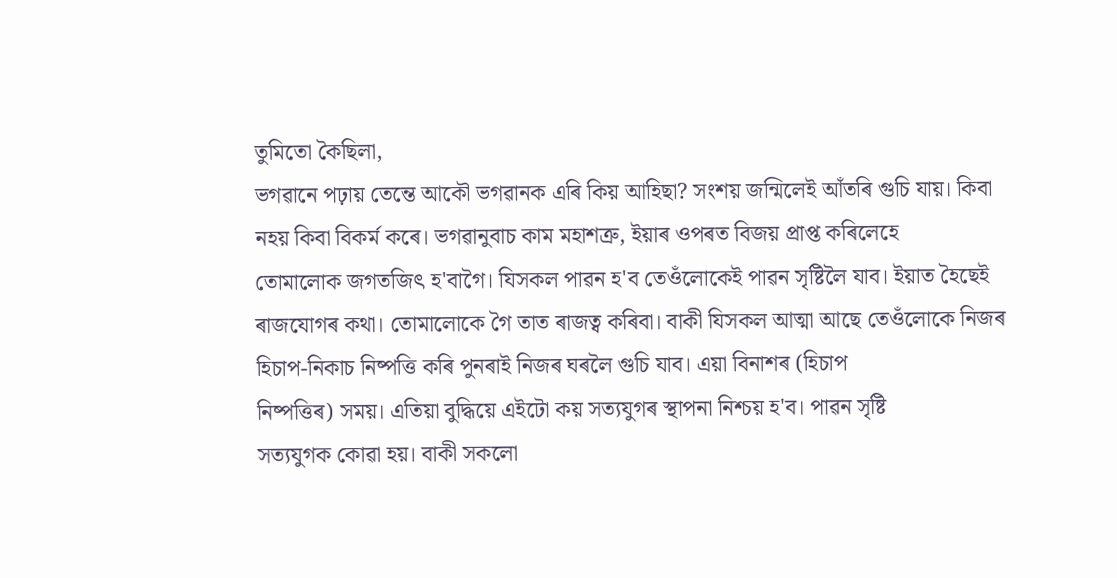তুমিতো কৈছিলা,
ভগৱানে পঢ়ায় তেন্তে আকৌ ভগৱানক এৰি কিয় আহিছা? সংশয় জন্মিলেই আঁতৰি গুচি যায়। কিবা
নহয় কিবা বিকৰ্ম কৰে। ভগৱানুবাচ কাম মহাশত্ৰু, ইয়াৰ ওপৰত বিজয় প্ৰাপ্ত কৰিলেহে
তোমালোক জগতজিৎ হ'বাগৈ। যিসকল পাৱন হ'ব তেওঁলোকেই পাৱন সৃষ্টিলৈ যাব। ইয়াত হৈছেই
ৰাজযোগৰ কথা। তোমালোকে গৈ তাত ৰাজত্ব কৰিবা। বাকী যিসকল আত্মা আছে তেওঁলোকে নিজৰ
হিচাপ-নিকাচ নিষ্পত্তি কৰি পুনৰাই নিজৰ ঘৰলৈ গুচি যাব। এয়া বিনাশৰ (হিচাপ
নিষ্পত্তিৰ) সময়। এতিয়া বুদ্ধিয়ে এইটো কয় সত্যযুগৰ স্থাপনা নিশ্চয় হ'ব। পাৱন সৃষ্টি
সত্যযুগক কোৱা হয়। বাকী সকলো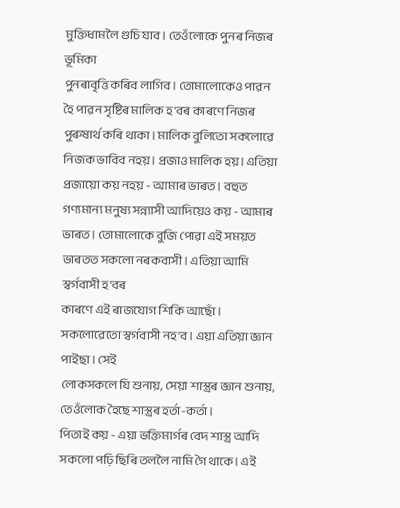মুক্তিধামলৈ গুচি যাব। তেওঁলোকে পুনৰ নিজৰ ভূমিকা
পুনৰাবৃত্তি কৰিব লাগিব। তোমালোকেও পাৱন হৈ পাৱন সৃষ্টিৰ মালিক হ'বৰ কাৰণে নিজৰ
পুৰুষাৰ্থ কৰি থাকা। মালিক বুলিতো সকলোৱে নিজক ভাবিব নহয়। প্ৰজাও মালিক হয়। এতিয়া
প্ৰজায়ো কয় নহয় - আমাৰ ভাৰত। বহুত গণ্যমান্য মনুষ্য সন্ন্যাসী আদিয়েও কয় - আমাৰ
ভাৰত। তোমালোকে বুজি পোৱা এই সময়ত ভাৰতত সকলো নৰকবাসী। এতিয়া আমি স্বৰ্গবাসী হ'বৰ
কাৰণে এই ৰাজযোগ শিকি আছোঁ। সকলোৱেতো স্বৰ্গবাসী নহ'ব। এয়া এতিয়া জ্ঞান পাইছা। সেই
লোকসকলে যি শুনায়, সেয়া শাস্ত্ৰৰ জ্ঞান শুনায়, তেওঁলোক হৈছে শাস্ত্ৰৰ হৰ্তা-কৰ্তা।
পিতাই কয় - এয়া ভক্তিমাৰ্গৰ বেদ শাস্ত্ৰ আদি সকলো পঢ়ি ছিৰি তললৈ নামি গৈ থাকে। এই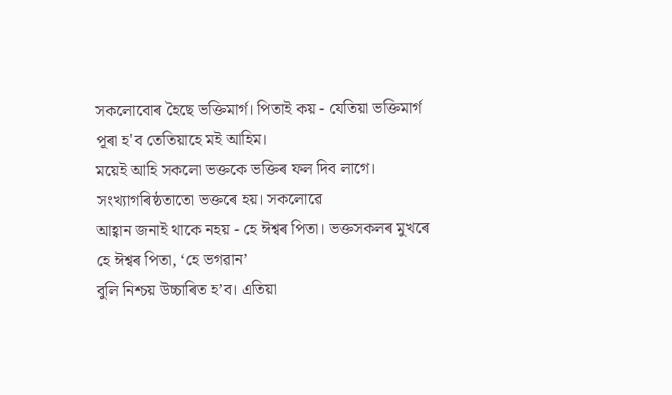সকলোবোৰ হৈছে ভক্তিমাৰ্গ। পিতাই কয় - যেতিয়া ভক্তিমাৰ্গ পূৰা হ'ব তেতিয়াহে মই আহিম।
ময়েই আহি সকলো ভক্তকে ভক্তিৰ ফল দিব লাগে। সংখ্যাগৰিষ্ঠতাতো ভক্তৰে হয়। সকলোৱে
আহ্বান জনাই থাকে নহয় - হে ঈশ্বৰ পিতা। ভক্তসকলৰ মুখৰে হে ঈশ্বৰ পিতা, ‘হে ভগৱান’
বুলি নিশ্চয় উচ্চাৰিত হ’ব। এতিয়া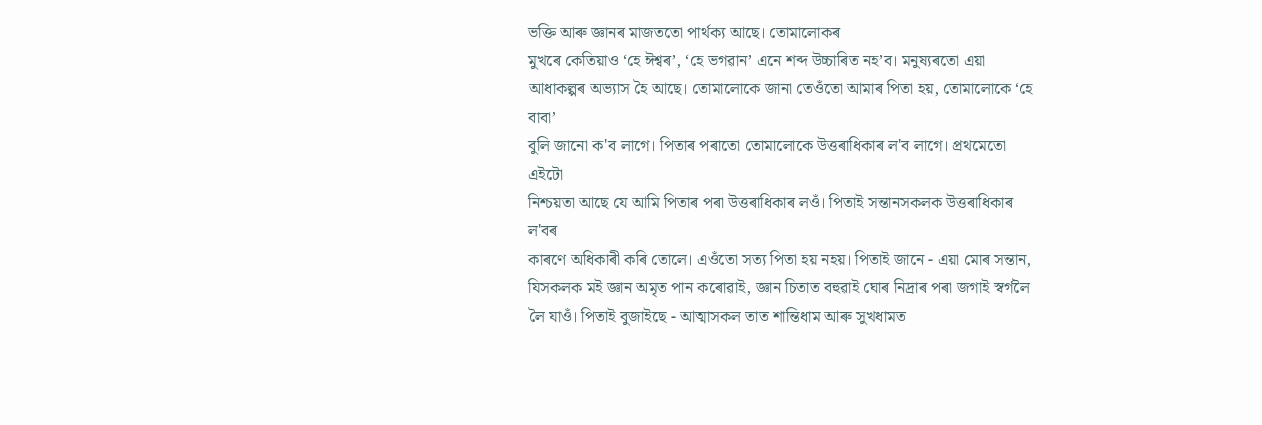ভক্তি আৰু জ্ঞানৰ মাজততো পাৰ্থক্য আছে। তোমালোকৰ
মুখৰে কেতিয়াও ‘হে ঈশ্বৰ’, ‘হে ভগৱান’ এনে শব্দ উচ্চাৰিত নহ’ব। মনুষ্যৰতো এয়া
আধাকল্পৰ অভ্যাস হৈ আছে। তোমালোকে জানা তেওঁতো আমাৰ পিতা হয়, তোমালোকে ‘হে বাবা’
বুলি জানো ক'ব লাগে। পিতাৰ পৰাতো তোমালোকে উত্তৰাধিকাৰ ল'ব লাগে। প্ৰথমেতো এইটো
নিশ্চয়তা আছে যে আমি পিতাৰ পৰা উত্তৰাধিকাৰ লওঁ। পিতাই সন্তানসকলক উত্তৰাধিকাৰ ল'বৰ
কাৰণে অধিকাৰী কৰি তোলে। এওঁতো সত্য পিতা হয় নহয়। পিতাই জানে - এয়া মোৰ সন্তান,
যিসকলক মই জ্ঞান অমৃত পান কৰোৱাই, জ্ঞান চিতাত বহুৱাই ঘোৰ নিদ্ৰাৰ পৰা জগাই স্বৰ্গলৈ
লৈ যাওঁ। পিতাই বুজাইছে - আত্মাসকল তাত শান্তিধাম আৰু সুখধামত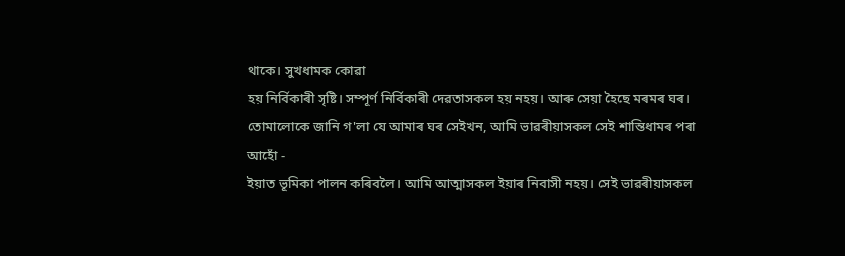থাকে। সুখধামক কোৱা
হয় নিৰ্বিকাৰী সৃষ্টি। সম্পূৰ্ণ নিৰ্বিকাৰী দেৱতাসকল হয় নহয়। আৰু সেয়া হৈছে মৰমৰ ঘৰ।
তোমালোকে জানি গ'লা যে আমাৰ ঘৰ সেইখন, আমি ভাৱৰীয়াসকল সেই শান্তিধামৰ পৰা আহোঁ -
ইয়াত ভূমিকা পালন কৰিবলৈ। আমি আত্মাসকল ইয়াৰ নিবাসী নহয়। সেই ভাৱৰীয়াসকল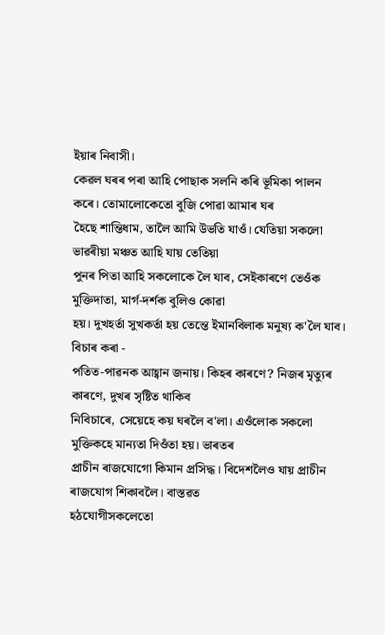ইয়াৰ নিবাসী।
কেৱল ঘৰৰ পৰা আহি পোছাক সলনি কৰি ভূমিকা পালন কৰে। তোমালোকেতো বুজি পোৱা আমাৰ ঘৰ
হৈছে শান্তিধাম, তালৈ আমি উভতি যাওঁ। যেতিয়া সকলো ভাৱৰীয়া মঞ্চত আহি যায় তেতিয়া
পুনৰ পিতা আহি সকলোকে লৈ যাব, সেইকাৰণে তেওঁক মুক্তিদাতা, মাৰ্গ-দৰ্শক বুলিও কোৱা
হয়। দুখহৰ্তা সুখকৰ্তা হয় তেন্তে ইমানবিলাক মনুষ্য ক'লৈ যাব। বিচাৰ কৰা -
পতিত-পাৱনক আহ্বান জনায়। কিহৰ কাৰণে? নিজৰ মৃত্যুৰ কাৰণে, দুখৰ সৃষ্টিত থাকিব
নিবিচাৰে, সেয়েহে কয় ঘৰলৈ ব'লা। এওঁলোক সকলো মুক্তিকহে মান্যতা দিওঁতা হয়। ভাৰতৰ
প্ৰাচীন ৰাজযোগো কিমান প্ৰসিদ্ধ। বিদেশলৈও যায় প্ৰাচীন ৰাজযোগ শিকাবলৈ। বাস্তৱত
হঠযোগীসকলেতো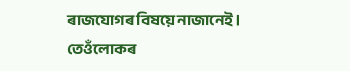ৰাজযোগৰ বিষয়ে নাজানেই। তেওঁলোকৰ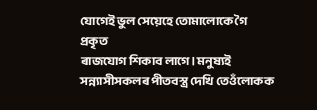যোগেই ভুল সেয়েহে তোমালোকে গৈ প্ৰকৃত
ৰাজযোগ শিকাব লাগে। মনুষ্যই সন্ন্যাসীসকলৰ পীতবস্ত্ৰ দেখি তেওঁলোকক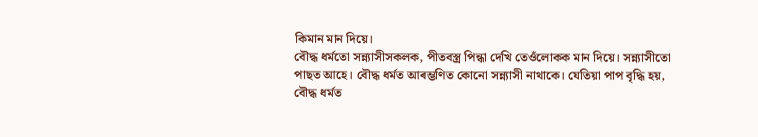কিমান মান দিয়ে।
বৌদ্ধ ধৰ্মতো সন্ন্যাসীসকলক, পীতবস্ত্ৰ পিন্ধা দেখি তেওঁলোকক মান দিয়ে। সন্ন্যাসীতো
পাছত আহে। বৌদ্ধ ধৰ্মত আৰম্ভণিত কোনো সন্ন্যাসী নাথাকে। যেতিয়া পাপ বৃদ্ধি হয়,
বৌদ্ধ ধৰ্মত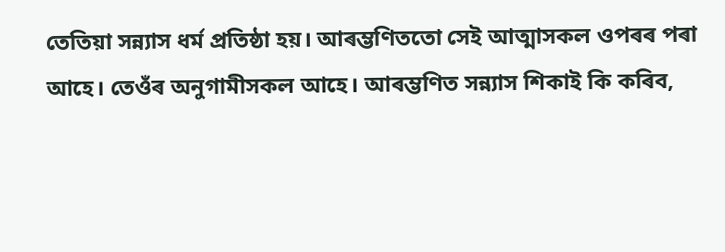তেতিয়া সন্ন্যাস ধৰ্ম প্ৰতিষ্ঠা হয়। আৰম্ভণিততো সেই আত্মাসকল ওপৰৰ পৰা
আহে। তেওঁৰ অনুগামীসকল আহে। আৰম্ভণিত সন্ন্যাস শিকাই কি কৰিব,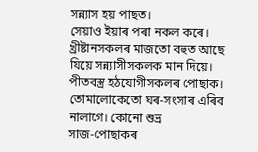সন্ন্যাস হয় পাছত।
সেয়াও ইয়াৰ পৰা নকল কৰে। খ্ৰীষ্টানসকলৰ মাজতো বহুত আছে যিয়ে সন্ন্যাসীসকলক মান দিয়ে।
পীতবস্ত্ৰ হঠযোগীসকলৰ পোছাক। তোমালোকেতো ঘৰ-সংসাৰ এৰিব নালাগে। কোনো শুভ্ৰ
সাজ-পোছাকৰ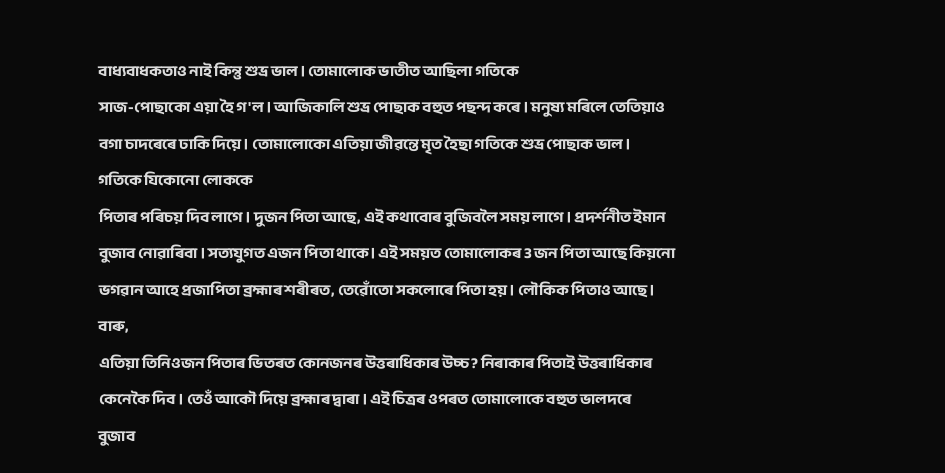বাধ্যবাধকতাও নাই কিন্তু শুভ্ৰ ভাল। তোমালোক ভাতীত আছিলা গতিকে
সাজ-পোছাকো এয়া হৈ গ'ল। আজিকালি শুভ্ৰ পোছাক বহুত পছন্দ কৰে। মনুষ্য মৰিলে তেতিয়াও
বগা চাদৰেৰে ঢাকি দিয়ে। তোমালোকো এতিয়া জীৱন্তে মৃত হৈছা গতিকে শুভ্ৰ পোছাক ভাল।
গতিকে যিকোনো লোককে
পিতাৰ পৰিচয় দিব লাগে। দুজন পিতা আছে, এই কথাবোৰ বুজিবলৈ সময় লাগে। প্ৰদৰ্শনীত ইমান
বুজাব নোৱাৰিবা। সত্যযুগত এজন পিতা থাকে। এই সময়ত তোমালোকৰ 3 জন পিতা আছে কিয়নো
ভগৱান আহে প্ৰজাপিতা ব্ৰহ্মাৰ শৰীৰত, তেৱোঁতো সকলোৰে পিতা হয়। লৌকিক পিতাও আছে। বাৰু,
এতিয়া তিনিওজন পিতাৰ ভিতৰত কোনজনৰ উত্তৰাধিকাৰ উচ্চ? নিৰাকাৰ পিতাই উত্তৰাধিকাৰ
কেনেকৈ দিব। তেওঁ আকৌ দিয়ে ব্ৰহ্মাৰ দ্বাৰা। এই চিত্ৰৰ ওপৰত তোমালোকে বহুত ভালদৰে
বুজাব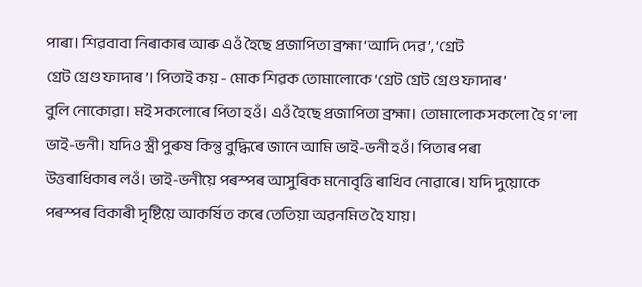পাৰা। শিৱবাবা নিৰাকাৰ আৰু এওঁ হৈছে প্ৰজাপিতা ব্ৰহ্মা ‘আদি দেৱ’, ‘গ্ৰেট
গ্ৰেট গ্ৰেণ্ড ফাদাৰ’। পিতাই কয় - মোক শিৱক তোমালোকে ‘গ্ৰেট গ্ৰেট গ্ৰেণ্ড ফাদাৰ’
বুলি নোকোৱা। মই সকলোৰে পিতা হওঁ। এওঁ হৈছে প্ৰজাপিতা ব্ৰহ্মা। তোমালোক সকলো হৈ গ'লা
ভাই-ভনী। যদিও স্ত্ৰী পুৰুষ কিন্তু বুদ্ধিৰে জানে আমি ভাই-ভনী হওঁ। পিতাৰ পৰা
উত্তৰাধিকাৰ লওঁ। ভাই-ভনীয়ে পৰস্পৰ আসুৰিক মনোবৃত্তি ৰাখিব নোৱাৰে। যদি দুয়োকে
পৰস্পৰ বিকাৰী দৃষ্টিয়ে আকৰ্ষিত কৰে তেতিয়া অৱনমিত হৈ যায়।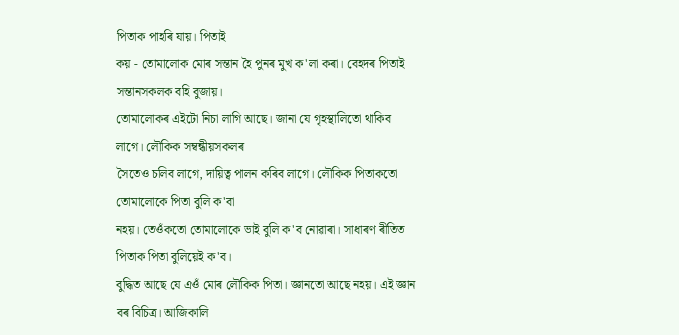পিতাক পাহৰি যায়। পিতাই
কয় - তোমালোক মোৰ সন্তান হৈ পুনৰ মুখ ক'লা কৰা। বেহদৰ পিতাই সন্তানসকলক বহি বুজায়।
তোমালোকৰ এইটো নিচা লাগি আছে। জানা যে গৃহস্থালিতো থাকিব লাগে। লৌকিক সম্বন্ধীয়সকলৰ
সৈতেও চলিব লাগে, দায়িত্ব পালন কৰিব লাগে। লৌকিক পিতাকতো তোমালোকে পিতা বুলি ক'বা
নহয়। তেওঁকতো তোমালোকে ভাই বুলি ক'ব নোৱাৰা। সাধাৰণ ৰীতিত পিতাক পিতা বুলিয়েই ক'ব।
বুদ্ধিত আছে যে এওঁ মোৰ লৌকিক পিতা। জ্ঞানতো আছে নহয়। এই জ্ঞান বৰ বিচিত্র। আজিকালি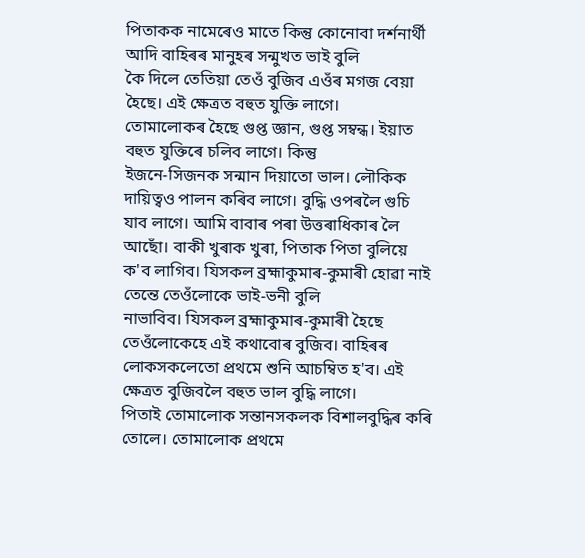পিতাকক নামেৰেও মাতে কিন্তু কোনোবা দৰ্শনাৰ্থী আদি বাহিৰৰ মানুহৰ সন্মুখত ভাই বুলি
কৈ দিলে তেতিয়া তেওঁ বুজিব এওঁৰ মগজ বেয়া হৈছে। এই ক্ষেত্ৰত বহুত যুক্তি লাগে।
তোমালোকৰ হৈছে গুপ্ত জ্ঞান, গুপ্ত সম্বন্ধ। ইয়াত বহুত যুক্তিৰে চলিব লাগে। কিন্তু
ইজনে-সিজনক সন্মান দিয়াতো ভাল। লৌকিক দায়িত্বও পালন কৰিব লাগে। বুদ্ধি ওপৰলৈ গুচি
যাব লাগে। আমি বাবাৰ পৰা উত্তৰাধিকাৰ লৈ আছোঁ। বাকী খুৰাক খুৰা, পিতাক পিতা বুলিয়ে
ক'ব লাগিব। যিসকল ব্ৰহ্মাকুমাৰ-কুমাৰী হোৱা নাই তেন্তে তেওঁলোকে ভাই-ভনী বুলি
নাভাবিব। যিসকল ব্ৰহ্মাকুমাৰ-কুমাৰী হৈছে তেওঁলোকেহে এই কথাবোৰ বুজিব। বাহিৰৰ
লোকসকলেতো প্ৰথমে শুনি আচম্বিত হ'ব। এই ক্ষেত্ৰত বুজিবলৈ বহুত ভাল বুদ্ধি লাগে।
পিতাই তোমালোক সন্তানসকলক বিশালবুদ্ধিৰ কৰি তোলে। তোমালোক প্ৰথমে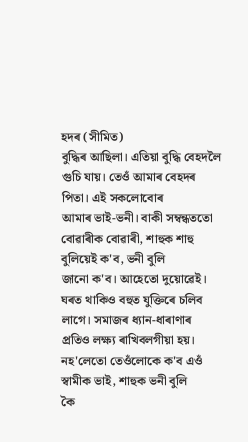হদৰ (সীমিত)
বুদ্ধিৰ আছিলা। এতিয়া বুদ্ধি বেহদলৈ গুচি যায়। তেওঁ আমাৰ বেহদৰ পিতা। এই সকলোবোৰ
আমাৰ ভাই-ভনী। বাকী সম্বন্ধততো বোৱাৰীক বোৱাৰী, শাহুক শাহু বুলিয়েই ক'ব, ভনী বুলি
জানো ক'ব। আহেতো দুয়োৱেই। ঘৰত থাকিও বহুত যুক্তিৰে চলিব লাগে। সমাজৰ ধ্যান-ধাৰাণাৰ
প্ৰতিও লক্ষ্য ৰাখিবলগীয়া হয়। নহ'লেতো তেওঁলোকে ক'ব এওঁ স্বামীক ভাই, শাহুক ভনী বুলি
কৈ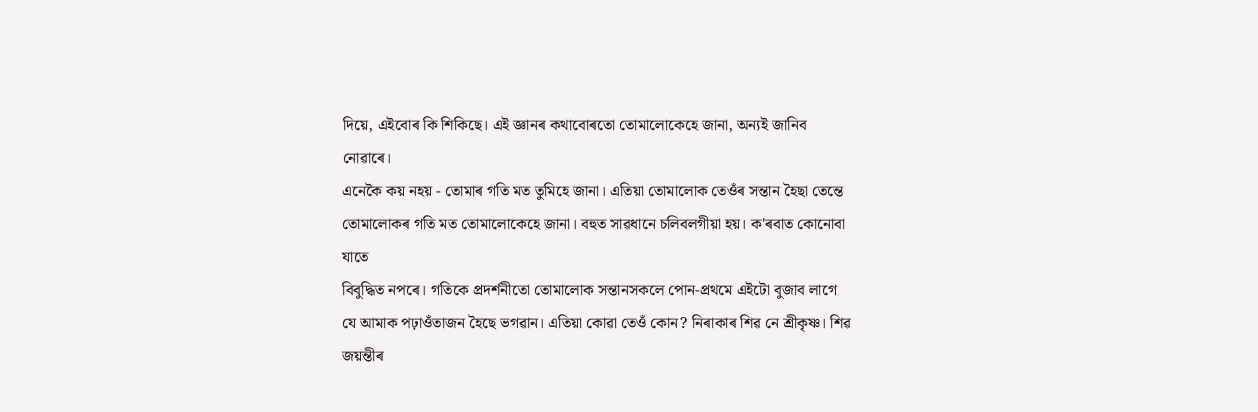দিয়ে, এইবোৰ কি শিকিছে। এই জ্ঞানৰ কথাবোৰতো তোমালোকেহে জানা, অন্যই জানিব নোৱাৰে।
এনেকৈ কয় নহয় - তোমাৰ গতি মত তুমিহে জানা। এতিয়া তোমালোক তেওঁৰ সন্তান হৈছা তেন্তে
তোমালোকৰ গতি মত তোমালোকেহে জানা। বহুত সাৱধানে চলিবলগীয়া হয়। ক'ৰবাত কোনোবা যাতে
বিবুদ্ধিত নপৰে। গতিকে প্ৰদৰ্শনীতো তোমালোক সন্তানসকলে পোন-প্ৰথমে এইটো বুজাব লাগে
যে আমাক পঢ়াওঁতাজন হৈছে ভগৱান। এতিয়া কোৱা তেওঁ কোন? নিৰাকাৰ শিৱ নে শ্ৰীকৃষ্ণ। শিৱ
জয়ন্তীৰ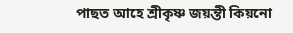পাছত আহে শ্ৰীকৃষ্ণ জয়ন্তী কিয়নো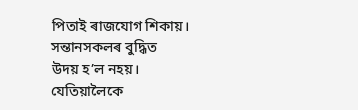পিতাই ৰাজযোগ শিকায়। সন্তানসকলৰ বুদ্ধিত
উদয় হ’ল নহয়। যেতিয়ালৈকে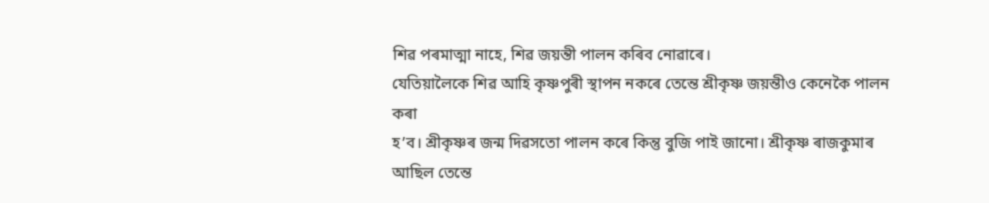শিৱ পৰমাত্মা নাহে, শিৱ জয়ন্তী পালন কৰিব নোৱাৰে।
যেতিয়ালৈকে শিৱ আহি কৃষ্ণপুৰী স্থাপন নকৰে তেন্তে শ্ৰীকৃষ্ণ জয়ন্তীও কেনেকৈ পালন কৰা
হ’ব। শ্ৰীকৃষ্ণৰ জন্ম দিৱসতো পালন কৰে কিন্তু বুজি পাই জানো। শ্ৰীকৃষ্ণ ৰাজকুমাৰ
আছিল তেন্তে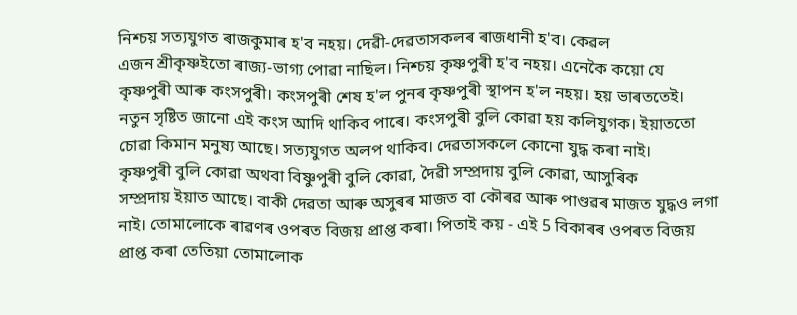নিশ্চয় সত্যযুগত ৰাজকুমাৰ হ'ব নহয়। দেৱী-দেৱতাসকলৰ ৰাজধানী হ'ব। কেৱল
এজন শ্ৰীকৃষ্ণইতো ৰাজ্য-ভাগ্য পোৱা নাছিল। নিশ্চয় কৃষ্ণপুৰী হ'ব নহয়। এনেকৈ কয়ো যে
কৃষ্ণপুৰী আৰু কংসপুৰী। কংসপুৰী শেষ হ'ল পুনৰ কৃষ্ণপুৰী স্থাপন হ'ল নহয়। হয় ভাৰততেই।
নতুন সৃষ্টিত জানো এই কংস আদি থাকিব পাৰে। কংসপুৰী বুলি কোৱা হয় কলিযুগক। ইয়াততো
চোৱা কিমান মনুষ্য আছে। সত্যযুগত অলপ থাকিব। দেৱতাসকলে কোনো যুদ্ধ কৰা নাই।
কৃষ্ণপুৰী বুলি কোৱা অথবা বিষ্ণুপুৰী বুলি কোৱা, দৈৱী সম্প্ৰদায় বুলি কোৱা, আসুৰিক
সম্প্ৰদায় ইয়াত আছে। বাকী দেৱতা আৰু অসুৰৰ মাজত বা কৌৰৱ আৰু পাণ্ডৱৰ মাজত যুদ্ধও লগা
নাই। তোমালোকে ৰাৱণৰ ওপৰত বিজয় প্ৰাপ্ত কৰা। পিতাই কয় - এই 5 বিকাৰৰ ওপৰত বিজয়
প্ৰাপ্ত কৰা তেতিয়া তোমালোক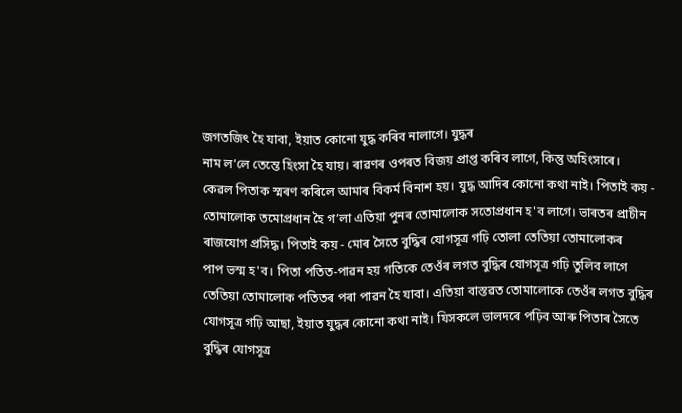জগতজিৎ হৈ যাবা, ইয়াত কোনো যুদ্ধ কৰিব নালাগে। যুদ্ধৰ
নাম ল’লে তেন্তে হিংসা হৈ যায়। ৰাৱণৰ ওপৰত বিজয় প্ৰাপ্ত কৰিব লাগে, কিন্তু অহিংসাৰে।
কেৱল পিতাক স্মৰণ কৰিলে আমাৰ বিকৰ্ম বিনাশ হয়। যুদ্ধ আদিৰ কোনো কথা নাই। পিতাই কয় -
তোমালোক তমোপ্ৰধান হৈ গ’লা এতিয়া পুনৰ তোমালোক সতোপ্ৰধান হ'ব লাগে। ভাৰতৰ প্ৰাচীন
ৰাজযোগ প্ৰসিদ্ধ। পিতাই কয় - মোৰ সৈতে বুদ্ধিৰ যোগসূত্ৰ গঢ়ি তোলা তেতিয়া তোমালোকৰ
পাপ ভস্ম হ'ব। পিতা পতিত-পাৱন হয় গতিকে তেওঁৰ লগত বুদ্ধিৰ যোগসূত্ৰ গঢ়ি তুলিব লাগে
তেতিয়া তোমালোক পতিতৰ পৰা পাৱন হৈ যাবা। এতিয়া বাস্তৱত তোমালোকে তেওঁৰ লগত বুদ্ধিৰ
যোগসূত্ৰ গঢ়ি আছা, ইয়াত যুদ্ধৰ কোনো কথা নাই। যিসকলে ভালদৰে পঢ়িব আৰু পিতাৰ সৈতে
বুদ্ধিৰ যোগসূত্ৰ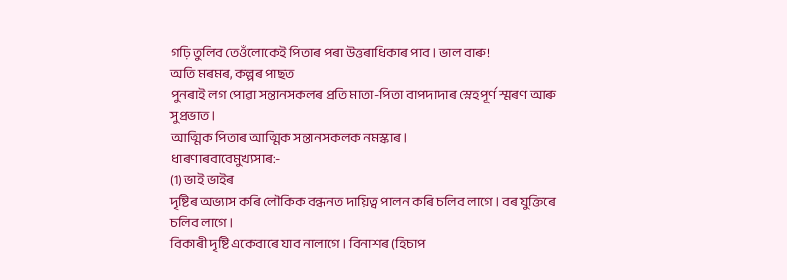গঢ়ি তুলিব তেওঁলোকেই পিতাৰ পৰা উত্তৰাধিকাৰ পাব। ভাল বাৰু!
অতি মৰমৰ, কল্পৰ পাছত
পুনৰাই লগ পোৱা সন্তানসকলৰ প্ৰতি মাতা-পিতা বাপদাদাৰ স্নেহপূৰ্ণ স্মৰণ আৰু সুপ্ৰভাত।
আত্মিক পিতাৰ আত্মিক সন্তানসকলক নমস্কাৰ।
ধাৰণাৰবাবেমুখ্যসাৰ:-
(1) ভাই ভাইৰ
দৃষ্টিৰ অভ্যাস কৰি লৌকিক বন্ধনত দায়িত্ব পালন কৰি চলিব লাগে। বৰ যুক্তিৰে চলিব লাগে।
বিকাৰী দৃষ্টি একেবাৰে যাব নালাগে। বিনাশৰ (হিচাপ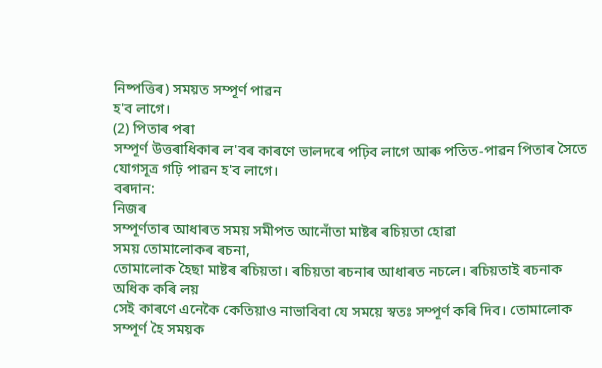নিষ্পত্তিৰ) সময়ত সম্পূৰ্ণ পাৱন
হ'ব লাগে।
(2) পিতাৰ পৰা
সম্পূৰ্ণ উত্তৰাধিকাৰ ল'বৰ কাৰণে ভালদৰে পঢ়িব লাগে আৰু পতিত-পাৱন পিতাৰ সৈতে
যোগসূত্ৰ গঢ়ি পাৱন হ'ব লাগে।
বৰদান:
নিজৰ
সম্পূৰ্ণতাৰ আধাৰত সময় সমীপত আনোঁতা মাষ্টৰ ৰচিয়তা হোৱা
সময় তোমালোকৰ ৰচনা,
তোমালোক হৈছা মাষ্টৰ ৰচিয়তা। ৰচিয়তা ৰচনাৰ আধাৰত নচলে। ৰচিয়তাই ৰচনাক অধিক কৰি লয়
সেই কাৰণে এনেকৈ কেতিয়াও নাভাবিবা যে সময়ে স্বতঃ সম্পূৰ্ণ কৰি দিব। তোমালোক
সম্পূৰ্ণ হৈ সময়ক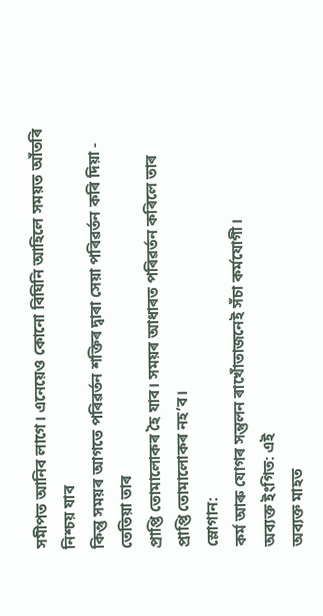সমীপত আনিব লাগে। এনেয়েও কোনো বিঘিনি আহিলে সময়ত আঁতৰি নিশ্চয় যাব
কিন্তু সময়ৰ আগতে পৰিৱৰ্তন শক্তিৰ দ্বাৰা সেয়া পৰিৱৰ্তন কৰি দিয়া - তেতিয়া তাৰ
প্ৰাপ্তি তোমালোকৰ হৈ যাব। সময়ৰ আধাৰত পৰিৱৰ্তন কৰিলে তাৰ প্ৰাপ্তি তোমালোকৰ নহ’ব।
স্লোগান:
কৰ্ম আৰু যোগৰ সন্তুলন ৰাখোঁতাজনেই সঁচা কৰ্মযোগী।
অব্যক্ত ইংগিত: এই
অব্যক্ত মাহত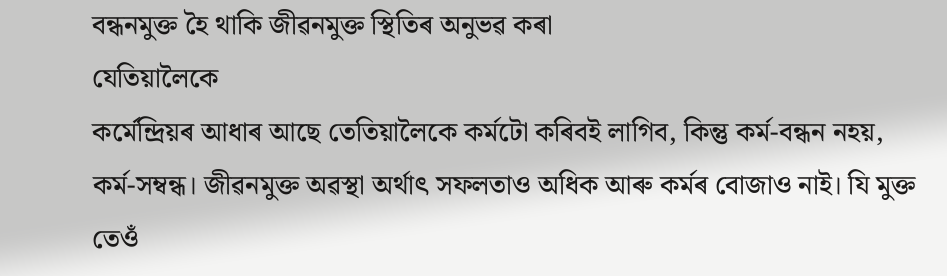বন্ধনমুক্ত হৈ থাকি জীৱনমুক্ত স্থিতিৰ অনুভৱ কৰা
যেতিয়ালৈকে
কৰ্মেন্দ্ৰিয়ৰ আধাৰ আছে তেতিয়ালৈকে কৰ্মটো কৰিবই লাগিব, কিন্তু কৰ্ম-বন্ধন নহয়,
কৰ্ম-সম্বন্ধ। জীৱনমুক্ত অৱস্থা অৰ্থাৎ সফলতাও অধিক আৰু কৰ্মৰ বোজাও নাই। যি মুক্ত
তেওঁ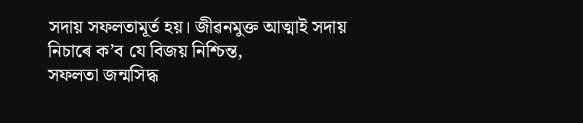সদায় সফলতামূৰ্ত হয়। জীৱনমুক্ত আত্মাই সদায় নিচাৰে ক’ব যে বিজয় নিশ্চিন্ত,
সফলতা জন্মসিদ্ধ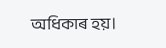অধিকাৰ হয়।